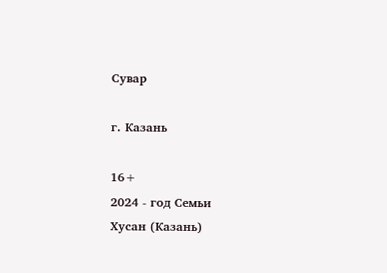Сувар

г. Казань

16+
2024 - год Семьи
Хусан (Казань)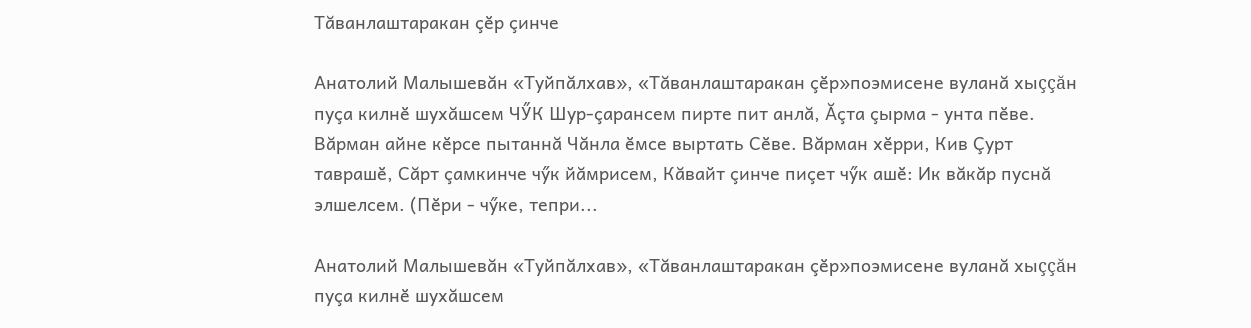Тăванлаштаракан çӗр çинче

Анатолий Малышевăн «Туйпăлхав», «Тăванлаштаракан çӗр»поэмисене вуланă хыççăн пуçа килнӗ шухăшсем ЧӲК Шур-çарансем пирте пит анлă, Ăçта çырма - унта пӗве. Вăрман айне кӗрсе пытаннă Чăнла ӗмсе выртать Сӗве. Вăрман хӗрри, Кив Çурт таврашӗ, Сăрт çамкинче чӳк йăмрисем, Кăвайт çинче пиçет чӳк ашӗ: Ик вăкăр пуснă элшелсем. (Пӗри - чӳке, тепри...

Анатолий Малышевăн «Туйпăлхав», «Тăванлаштаракан çӗр»поэмисене вуланă хыççăн пуçа килнӗ шухăшсем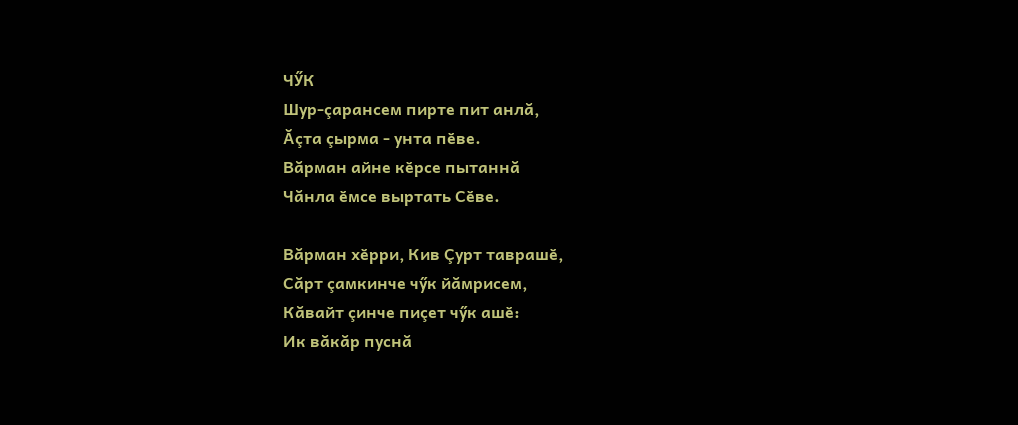ЧӲК
Шур-çарансем пирте пит анлă,
Ăçта çырма - унта пӗве.
Вăрман айне кӗрсе пытаннă
Чăнла ӗмсе выртать Сӗве.

Вăрман хӗрри, Кив Çурт таврашӗ,
Сăрт çамкинче чӳк йăмрисем,
Кăвайт çинче пиçет чӳк ашӗ:
Ик вăкăр пуснă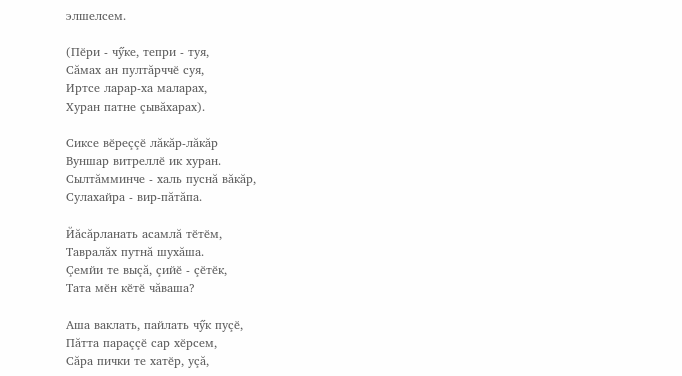элшелсем.

(Пӗри - чӳке, тепри - туя,
Сăмах ан пултăрччӗ суя,
Иртсе ларар-ха маларах,
Хуран патне çывăхарах).

Сиксе вӗреççӗ лăкăр-лăкăр
Вуншар витреллӗ ик хуран.
Сылтăмминче - халь пуснă вăкăр,
Сулахайра - вир-пăтăпа.

Йăсăрланать асамлă тӗтӗм,
Тавралăх путнă шухăша.
Çемйи те выçă, çийӗ - çӗтӗк,
Тата мӗн кӗтӗ чăваша?

Аша ваклать, пайлать чӳк пуçӗ,
Пăтта параççӗ сар хӗрсем,
Сăра пички те хатӗр, уçă,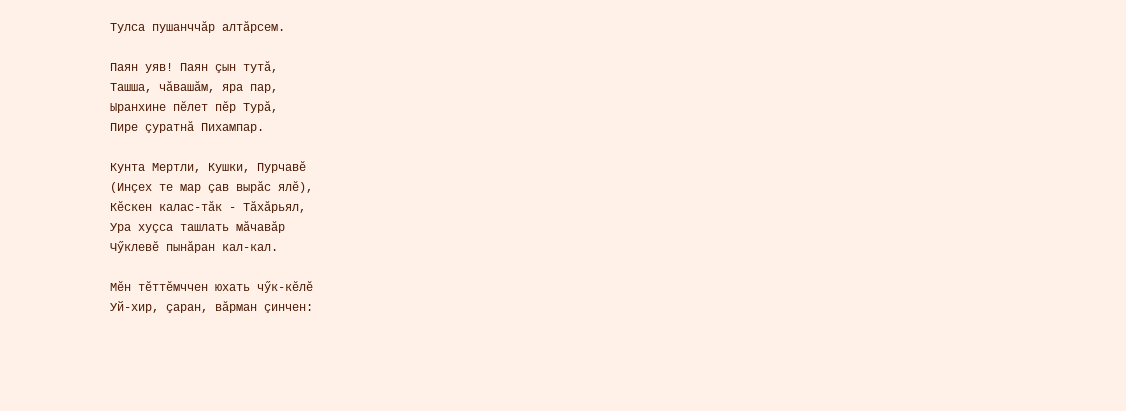Тулса пушанччăр алтăрсем.

Паян уяв! Паян çын тутă,
Ташша, чăвашăм, яра пар,
Ыранхине пӗлет пӗр Турă,
Пире çуратнă Пихампар.

Кунта Мертли, Кушки, Пурчавӗ
(Инçех те мар çав вырăс ялӗ),
Кӗскен калас-тăк - Тăхăрьял,
Ура хуçса ташлать мăчавăр
Чӳклевӗ пынăран кал-кал.

Мӗн тӗттӗмччен юхать чӳк-кӗлӗ
Уй-хир, çаран, вăрман çинчен: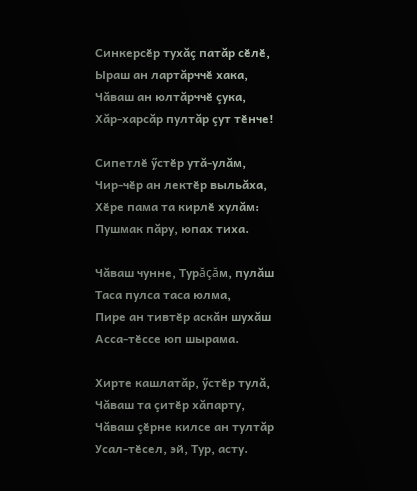Синкерсӗр тухăç патăр сӗлӗ,
Ыраш ан лартăрччӗ хака,
Чăваш ан юлтăрччӗ çука,
Хăр-харсăр пултăр çут тӗнче!

Сипетлӗ ӳстӗр утă-улăм,
Чир-чӗр ан лектӗр выльăха,
Хӗре пама та кирлӗ хулăм:
Пушмак пăру, юпах тиха.

Чăваш чунне, Турăçăм, пулăш
Таса пулса таса юлма,
Пире ан тивтӗр аскăн шухăш
Асса-тӗссе юп шырама.

Хирте кашлатăр, ӳстӗр тулă,
Чăваш та çитӗр хăпарту,
Чăваш çӗрне килсе ан тултăр
Усал-тӗсел, эй, Тур, асту.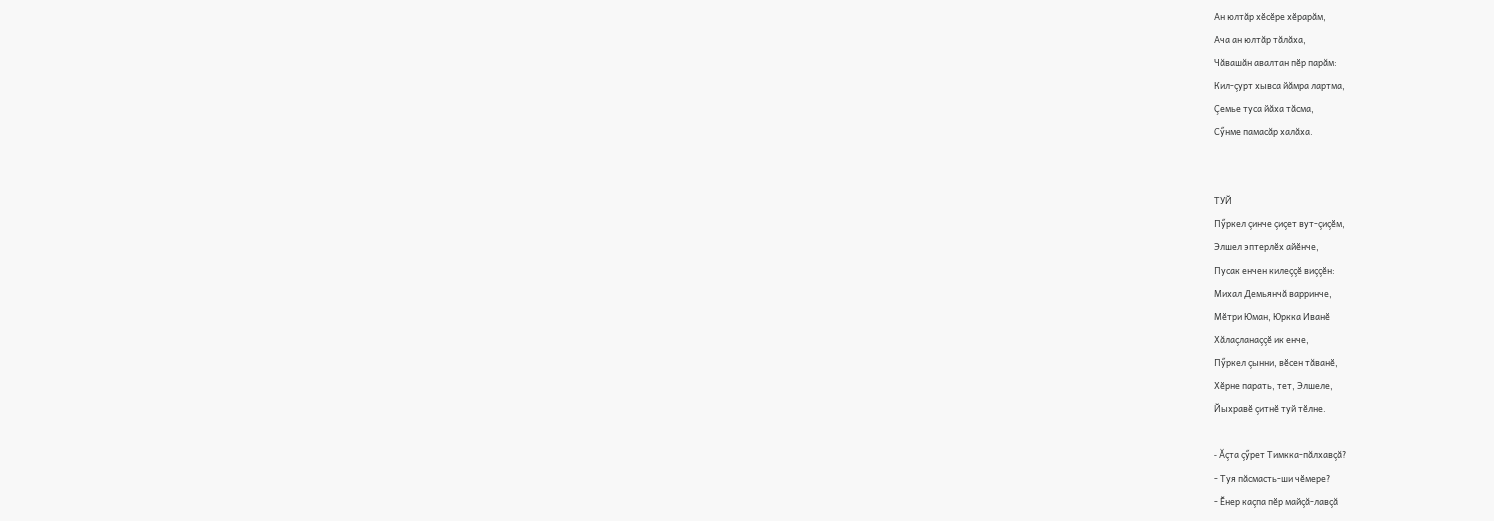Ан юлтăр хӗсӗре хӗрарăм,
Ача ан юлтăр тăлăха,
Чăвашăн авалтан пӗр парăм:
Кил-çурт хывса йăмра лартма,
Çемье туса йăха тăсма,
Сӳнме памасăр халăха.


ТУЙ
Пӳркел çинче çиçет вут-çиçӗм,
Элшел эптерлӗх айӗнче,
Пусак енчен килеççӗ виççӗн:
Михал Демьянчă варринче,
Мӗтри Юман, Юркка Иванӗ
Хăлаçланаççӗ ик енче,
Пӳркел çынни, вӗсен тăванӗ,
Хӗрне парать, тет, Элшеле,
Йыхравӗ çитнӗ туй тӗлне.

- Ăçта çӳрет Тимкка-пăлхавçă?
- Туя пăсмасть-ши чӗмере?
- Ӗнер каçпа пӗр майçă-лавçă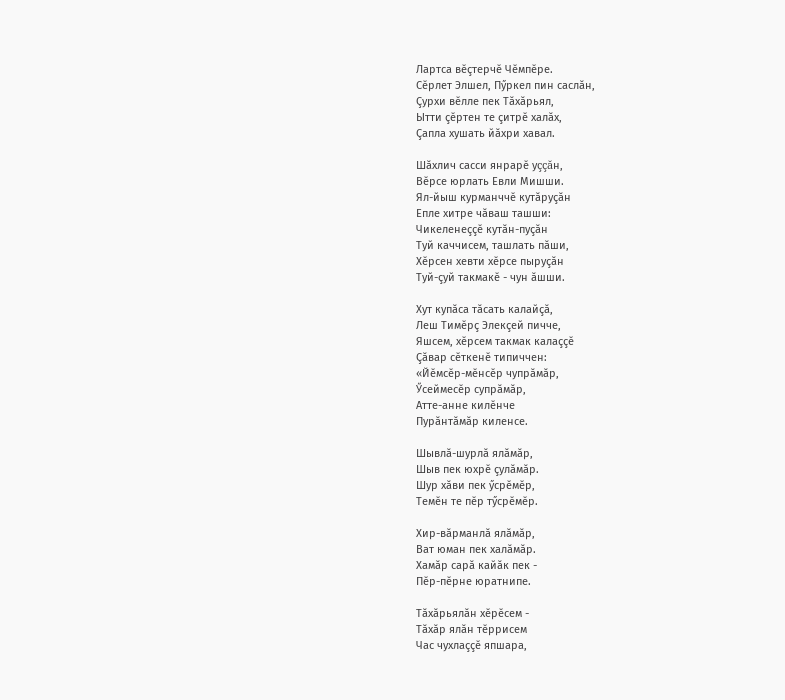Лартса вӗçтерчӗ Чӗмпӗре.
Сӗрлет Элшел, Пӳркел пин саслăн,
Çурхи вӗлле пек Тăхăрьял,
Ытти çӗртен те çитрӗ халăх,
Çапла хушать йăхри хавал.

Шăхлич сасси янрарӗ уççăн,
Вӗрсе юрлать Евли Мишши.
Ял-йыш курманччӗ кутăруçăн
Епле хитре чăваш ташши:
Чикеленеççӗ кутăн-пуçăн
Туй каччисем, ташлать пăши,
Хӗрсен хевти хӗрсе пыруçăн
Туй-çуй такмакӗ - чун ăшши.

Хут купăса тăсать калайçă,
Леш Тимӗрç Элекçей пичче,
Яшсем, хӗрсем такмак калаççӗ
Çăвар сӗткенӗ типиччен:
«Йӗмсӗр-мӗнсӗр чупрăмăр,
Ӳсеймесӗр супрăмăр,
Атте-анне килӗнче
Пурăнтăмăр киленсе.

Шывлă-шурлă ялăмăр,
Шыв пек юхрӗ çулăмăр.
Шур хăви пек ӳсрӗмӗр,
Темӗн те пӗр тӳсрӗмӗр.

Хир-вăрманлă ялăмăр,
Ват юман пек халăмăр.
Хамăр сарă кайăк пек -
Пӗр-пӗрне юратнипе.

Тăхăрьялăн хӗрӗсем -
Тăхăр ялăн тӗррисем
Час чухлаççӗ япшара,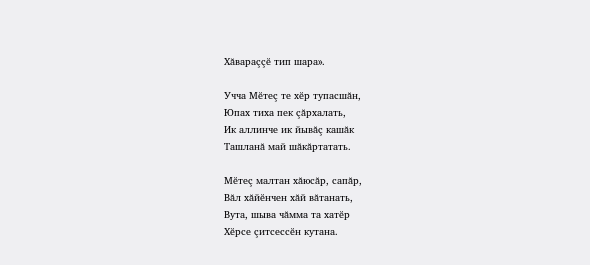Хăвараççӗ тип шара».

Учча Мӗтеç те хӗр тупасшăн,
Юпах тиха пек çăрхалать,
Ик аллинче ик йывăç кашăк
Ташланă май шăкăртатать.

Мӗтеç малтан хăюсăр, сапăр,
Вăл хăйӗнчен хăй вăтанать,
Вута, шыва чăмма та хатӗр
Хӗрсе çитсессӗн кутана.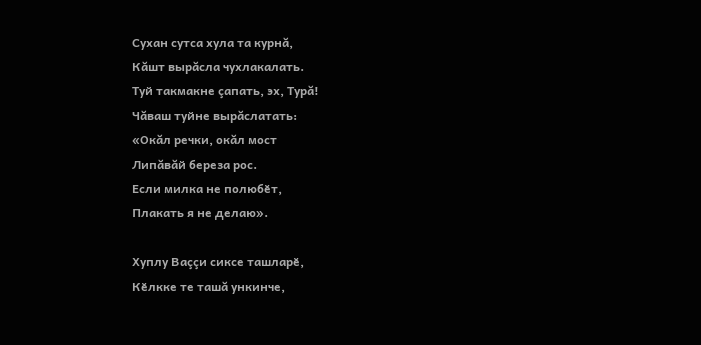Сухан сутса хула та курнă,
Кăшт вырăсла чухлакалать.
Туй такмакне çапать, эх, Турă!
Чăваш туйне вырăслатать:
«Окăл речки, окăл мост
Липăвăй береза рос.
Если милка не полюбӗт,
Плакать я не делаю».

Хуплу Ваççи сиксе ташларӗ,
Кӗлкке те ташă ункинче,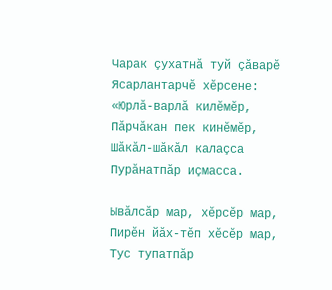Чарак çухатнă туй çăварӗ
Ясарлантарчӗ хӗрсене:
«Юрлă-варлă килӗмӗр,
Пăрчăкан пек кинӗмӗр,
Шăкăл-шăкăл калаçса
Пурăнатпăр иçмасса.

Ывăлсăр мар, хӗрсӗр мар,
Пирӗн йăх-тӗп хӗсӗр мар,
Тус тупатпăр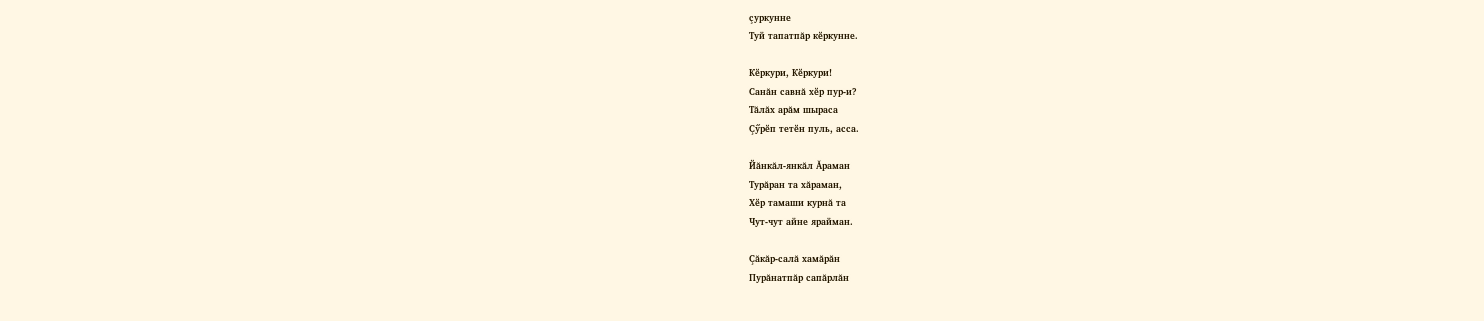çуркунне
Туй тапатпăр кӗркунне.

Кӗркури, Кӗркури!
Санăн савнă хӗр пур-и?
Тăлăх арăм шыраса
Çӳрӗп тетӗн пуль, асса.

Йăнкăл-янкăл Ăраман
Турăран та хăраман,
Хӗр тамаши курнă та
Чут-чут айне ярайман.

Çăкăр-салă хамăрăн
Пурăнатпăр сапăрлăн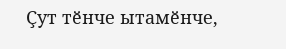Çут тӗнче ытамӗнче,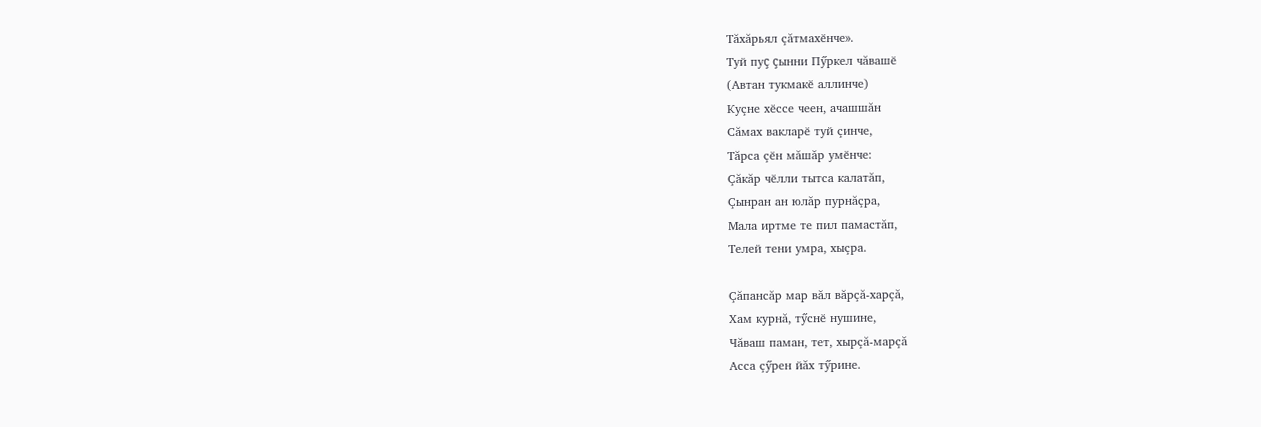Тăхăрьял çăтмахӗнче».
Туй пуç çынни Пӳркел чăвашӗ
(Автан тукмакӗ аллинче)
Куçне хӗссе чеен, ачашшăн
Сăмах вакларӗ туй çинче,
Тăрса çӗн мăшăр умӗнче:
Çăкăр чӗлли тытса калатăп,
Çынран ан юлăр пурнăçра,
Мала иртме те пил памастăп,
Телей тени умра, хыçра.

Çăпансăр мар вăл вăрçă-харçă,
Хам курнă, тӳснӗ нушине,
Чăваш паман, тет, хырçă-марçă
Асса çӳрен йăх тӳрине.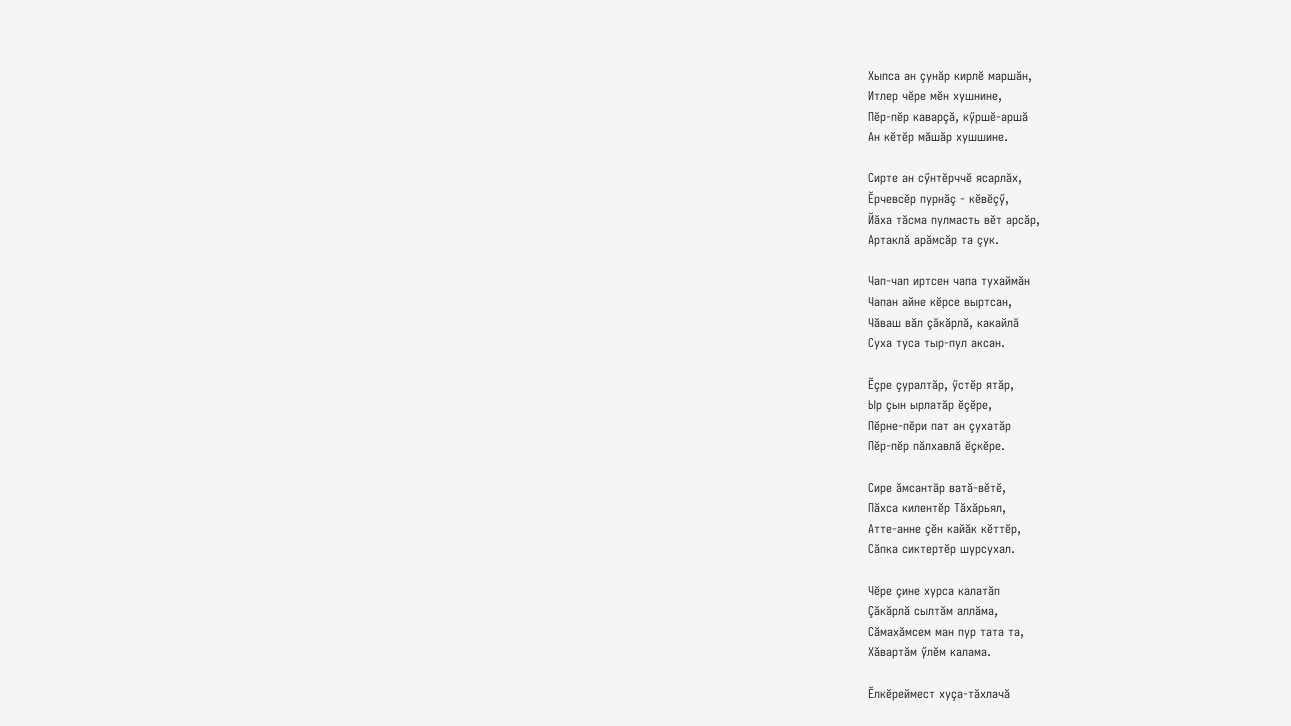Хыпса ан çунăр кирлӗ маршăн,
Итлер чӗре мӗн хушнине,
Пӗр-пӗр каварçă, кӳршӗ-аршă
Ан кӗтӗр мăшăр хушшине.

Сирте ан сӳнтӗрччӗ ясарлăх,
Ӗрчевсӗр пурнăç - кӗвӗçӳ,
Йăха тăсма пулмасть вӗт арсăр,
Артаклă арăмсăр та çук.

Чап-чап иртсен чапа тухаймăн
Чапан айне кӗрсе выртсан,
Чăваш вăл çăкăрлă, какайлă
Суха туса тыр-пул аксан.

Ӗçре çуралтăр, ӳстӗр ятăр,
Ыр çын ырлатăр ӗçӗре,
Пӗрне-пӗри пат ан çухатăр
Пӗр-пӗр пăлхавлă ӗçкӗре.

Сире ăмсантăр ватă-вӗтӗ,
Пăхса килентӗр Тăхăрьял,
Атте-анне çӗн кайăк кӗттӗр,
Сăпка сиктертӗр шурсухал.

Чӗре çине хурса калатăп
Çăкăрлă сылтăм аллăма,
Сăмахăмсем ман пур тата та,
Хăвартăм ӳлӗм калама.

Ӗлкӗреймест хуçа-тăхлачă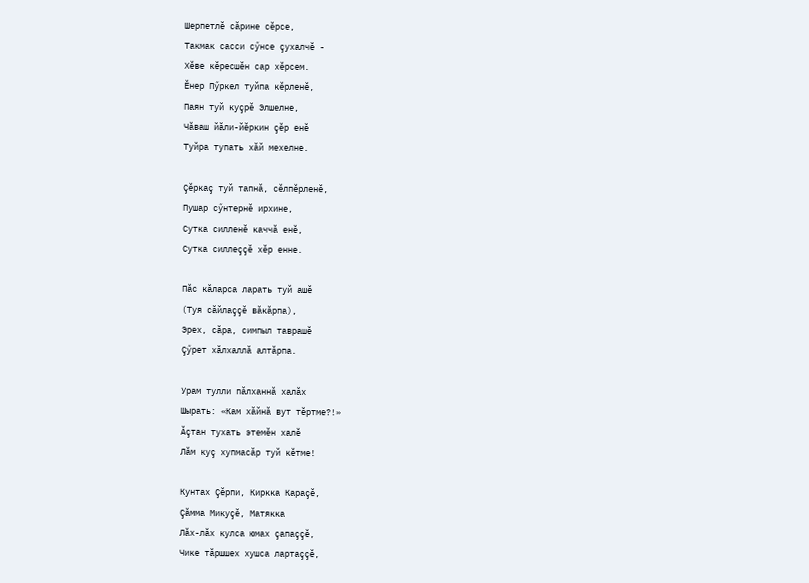Шерпетлӗ сăрине сӗрсе,
Такмак сасси сӳнсе çухалчӗ -
Хӗве кӗресшӗн сар хӗрсем.
Ӗнер Пӳркел туйпа кӗрленӗ,
Паян туй куçрӗ Элшелне,
Чăваш йăли-йӗркин çӗр енӗ
Туйра тупать хăй мехелне.

Çӗркаç туй тапнă, сӗлпӗрленӗ,
Пушар сӳнтернӗ ирхине,
Сутка силленӗ каччă енӗ,
Сутка силлеççӗ хӗр енне.

Пăс кăларса ларать туй ашӗ
(Туя сăйлаççӗ вăкăрпа),
Эрех, сăра, симпыл таврашӗ
Çӳрет хăлхаллă алтăрпа.

Урам тулли пăлханнă халăх
Шырать: «Кам хăйнă вут тӗртме?!»
Ăçтан тухать этемӗн халӗ
Лăм куç хупмасăр туй кӗтме!

Кунтах Çӗрпи, Киркка Караçӗ,
Çăмма Микуçӗ, Матякка
Лăх-лăх кулса юмах çапаççӗ,
Чике тăршшех хушса лартаççӗ,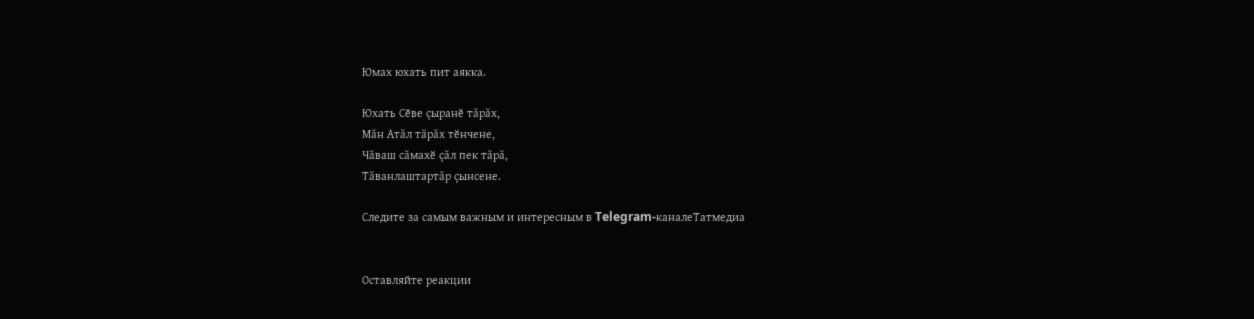Юмах юхать пит аякка.

Юхать Сӗве çыранӗ тăрăх,
Мăн Атăл тăрăх тӗнчене,
Чăваш сăмахӗ çăл пек тăрă,
Тăванлаштартăр çынсене.

Следите за самым важным и интересным в Telegram-каналеТатмедиа


Оставляйте реакции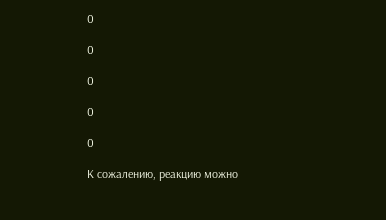0

0

0

0

0

К сожалению, реакцию можно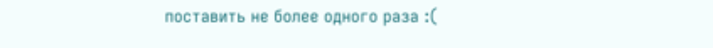поставить не более одного раза :(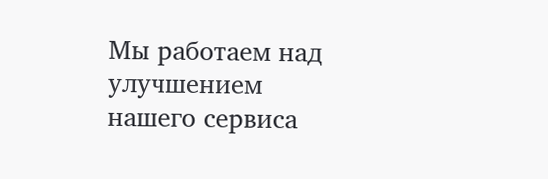Мы работаем над улучшением нашего сервиса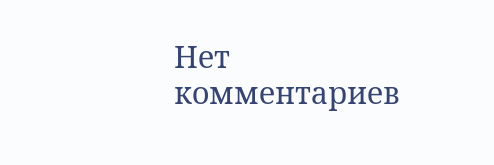Нет комментариев